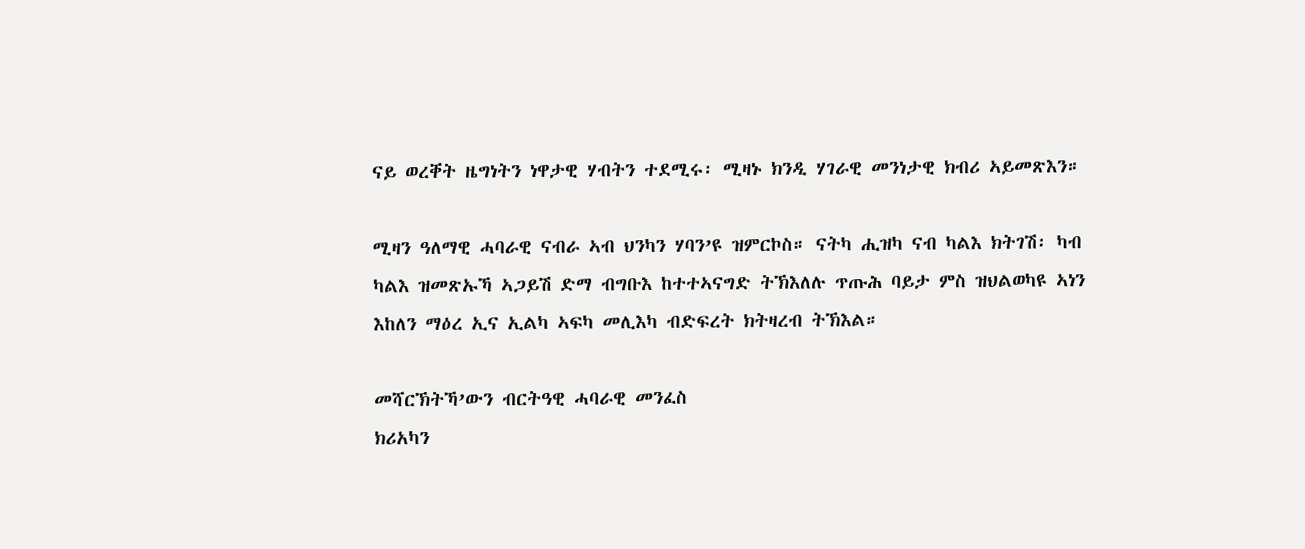ናይ ወረቐት ዜግነትን ነዋታዊ ሃብትን ተደሚሩ፡ ሚዛኑ ክንዲ ሃገራዊ መንነታዊ ክብሪ ኣይመጽእን።

ሚዛን ዓለማዊ ሓባራዊ ናብራ ኣብ ህንካን ሃባን’ዩ ዝምርኮስ። ናትካ ሒዝካ ናብ ካልእ ክትገሽ፡ ካብ ካልእ ዝመጽኡኻ ኣጋይሽ ድማ ብግቡእ ከተተኣናግድ ትኽእለሉ ጥጡሕ ባይታ ምስ ዝህልወካዩ ኣነን እከለን ማዕረ ኢና ኢልካ ኣፍካ መሊእካ ብድፍረት ክትዛረብ ትኽእል።

መሻርኽትኻ’ውን ብርትዓዊ ሓባራዊ መንፈስ
ክሪአካን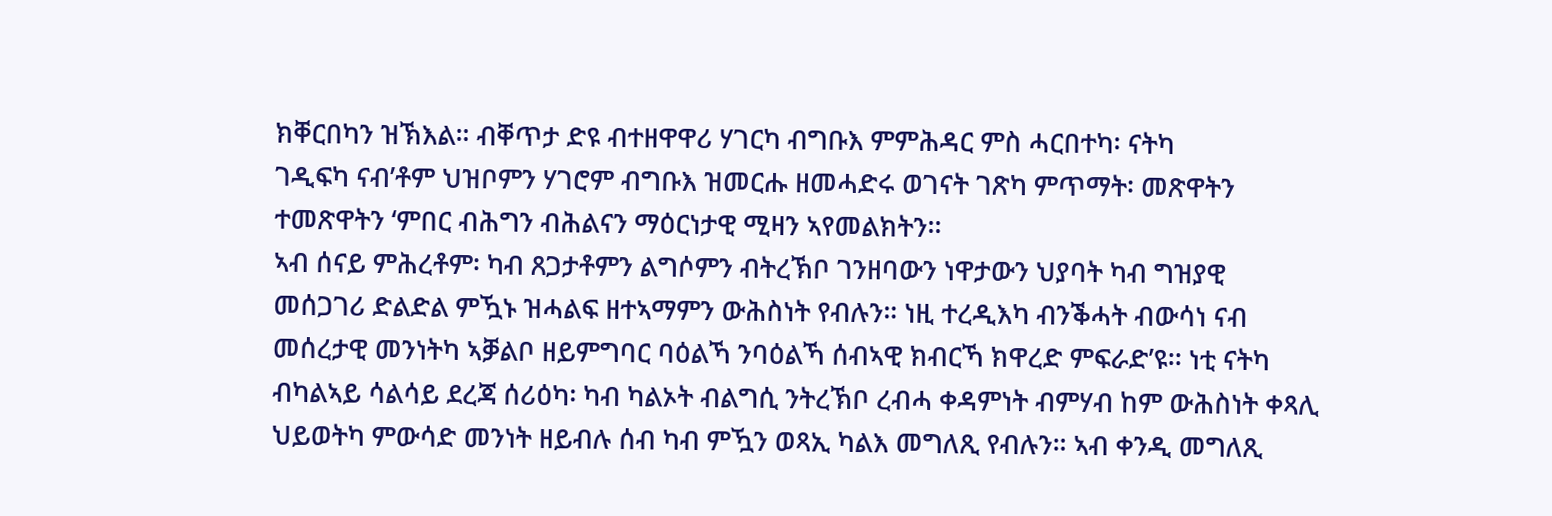ክቐርበካን ዝኽእል። ብቐጥታ ድዩ ብተዘዋዋሪ ሃገርካ ብግቡእ ምምሕዳር ምስ ሓርበተካ፡ ናትካ
ገዲፍካ ናብ’ቶም ህዝቦምን ሃገሮም ብግቡእ ዝመርሑ ዘመሓድሩ ወገናት ገጽካ ምጥማት፡ መጽዋትን
ተመጽዋትን ‘ምበር ብሕግን ብሕልናን ማዕርነታዊ ሚዛን ኣየመልክትን፡፡
ኣብ ሰናይ ምሕረቶም፡ ካብ ጸጋታቶምን ልግሶምን ብትረኽቦ ገንዘባውን ነዋታውን ህያባት ካብ ግዝያዊ
መሰጋገሪ ድልድል ምዃኑ ዝሓልፍ ዘተኣማምን ውሕስነት የብሉን። ነዚ ተረዲእካ ብንቕሓት ብውሳነ ናብ
መሰረታዊ መንነትካ ኣቓልቦ ዘይምግባር ባዕልኻ ንባዕልኻ ሰብኣዊ ክብርኻ ክዋረድ ምፍራድ’ዩ፡፡ ነቲ ናትካ
ብካልኣይ ሳልሳይ ደረጃ ሰሪዕካ፡ ካብ ካልኦት ብልግሲ ንትረኽቦ ረብሓ ቀዳምነት ብምሃብ ከም ውሕስነት ቀጻሊ
ህይወትካ ምውሳድ መንነት ዘይብሉ ሰብ ካብ ምዃን ወጻኢ ካልእ መግለጺ የብሉን። ኣብ ቀንዲ መግለጺ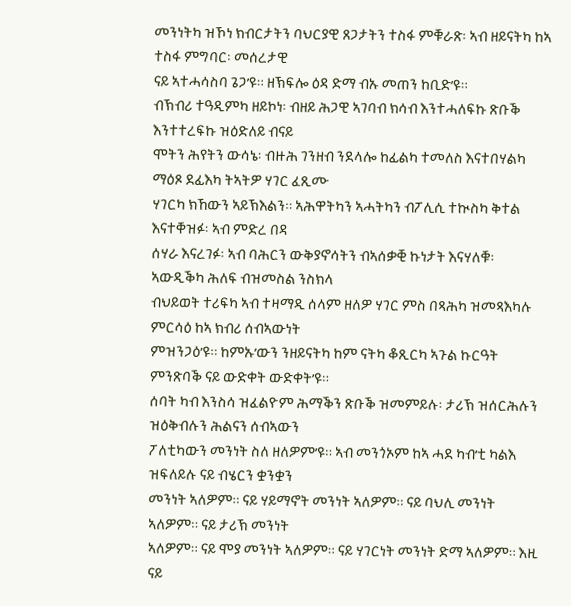መንነትካ ዝኾነ ክብርታትን ባህርያዊ ጸጋታትን ተስፋ ምቑራጽ፡ ኣብ ዘይናትካ ከኣ ተስፋ ምግባር፡ መሰረታዊ
ናይ ኣተሓሳስባ ጌጋ’ዩ። ዘኽፍሎ ዕዳ ድማ ብኡ መጠን ከቢድ’ዩ።
ብኽብሪ ተዓዲምካ ዘይኮነ፡ ብዘይ ሕጋዊ ኣገባብ ክሳብ እንተሓለፍኩ ጽቡቕ እንተተረፍኩ ዝዕድለይ ብናይ
ሞትን ሕየትን ውሳኔ፡ ብዙሕ ገንዘብ ንደላሎ ከፊልካ ተመለስ እናተበሃልካ ማዕጾ ደፊእካ ትኣትዎ ሃገር ፈጺሙ
ሃገርካ ክኸውን ኣይኽእልን። ኣሕዋትካን ኣሓትካን ብፖሊሲ ተኲስካ ቅተል እናተቐዝፉ፡ ኣብ ምድረ በዳ
ሰሃራ እናረገፉ፡ ኣብ ባሕርን ውቅያኖሳትን ብኣሰቃቒ ኩነታት እናሃለቑ፡ ኣውዲቕካ ሕለፍ ብዝመስል ንስክላ
ብህይወት ተሪፍካ ኣብ ተዛማዲ ሰላም ዘለዎ ሃገር ምስ በጻሕካ ዝመጻእካሉ ምርሳዕ ከኣ ክብሪ ሰብኣውነት
ምዝንጋዕ’ዩ። ከምኡ’ውን ንዘይናትካ ከም ናትካ ቆጺርካ ኣጉል ኩርዓት ምንጽባቕ ናይ ውድቀት ውድቀት’ዩ።
ሰባት ካብ እንስሳ ዝፈልዮም ሕማቕን ጽቡቕ ዝመምይሉ፡ ታሪኽ ዝሰርሕሉን ዝዕቅብሉን ሕልናን ሰብኣውን
ፖለቲካውን መንነት ስለ ዘለዎም’ዩ። ኣብ መንጎኦም ከኣ ሓደ ካብ’ቲ ካልእ ዝፍለይሉ ናይ ብሄርን ቋንቋን
መንነት ኣለዎም። ናይ ሃይማኖት መንነት ኣለዎም። ናይ ባህሊ መንነት ኣለዎም። ናይ ታሪኽ መንነት
ኣለዎም። ናይ ሞያ መንነት ኣለዎም። ናይ ሃገርነት መንነት ድማ ኣለዎም። እዚ ናይ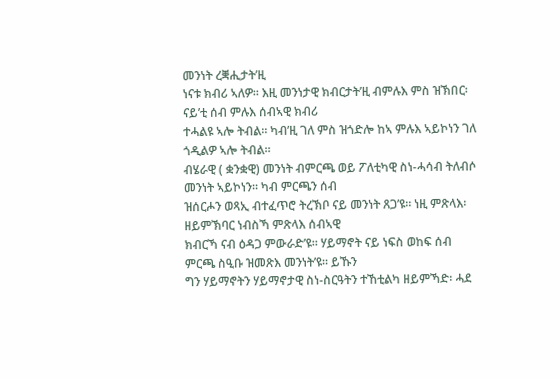መንነት ረቛሒታት’ዚ
ነናቱ ክብሪ ኣለዎ። እዚ መንነታዊ ክብርታት’ዚ ብምሉእ ምስ ዝኽበር፡ ናይ’ቲ ሰብ ምሉእ ሰብኣዊ ክብሪ
ተሓልዩ ኣሎ ትብል። ካብ’ዚ ገለ ምስ ዝጎድሎ ከኣ ምሉእ ኣይኮነን ገለ ጎዲልዎ ኣሎ ትብል።
ብሄራዊ ( ቋንቋዊ) መንነት ብምርጫ ወይ ፖለቲካዊ ስነ-ሓሳብ ትለብሶ መንነት ኣይኮነን። ካብ ምርጫን ሰብ
ዝሰርሖን ወጻኢ ብተፈጥሮ ትረኽቦ ናይ መንነት ጸጋ’ዩ። ነዚ ምጽላእ፡ ዘይምኽባር ነብስኻ ምጽላእ ሰብኣዊ
ክብርኻ ናብ ዕዳጋ ምውራድ’ዩ። ሃይማኖት ናይ ነፍስ ወከፍ ሰብ ምርጫ ስዒቡ ዝመጽእ መንነት’ዩ። ይኹን
ግን ሃይማኖትን ሃይማኖታዊ ስነ-ስርዓትን ተኸቲልካ ዘይምኻድ፡ ሓደ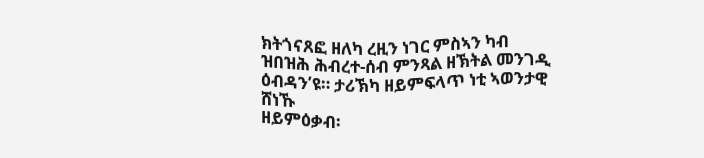ክትጎናጸፎ ዘለካ ረዚን ነገር ምስኣን ካብ
ዝበዝሕ ሕብረተ-ሰብ ምንጻል ዘኽትል መንገዲ ዕብዳን’ዩ። ታሪኽካ ዘይምፍላጥ ነቲ ኣወንታዊ ሸነኹ
ዘይምዕቃብ፡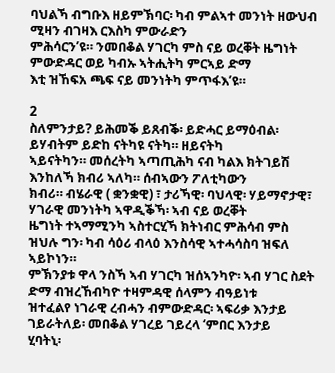ባህልኻ ብግቡእ ዘይምኽባር፡ ካብ ምልኣተ መንነት ዘውህብ ሚዛን ብገዛእ ርእስካ ምውራድን
ምሕሳርን’ዩ። ንመበቆል ሃገርካ ምስ ናይ ወረቐት ዜግነት ምውድዳር ወይ ካብኡ ኣትሒትካ ምርኣይ ድማ
እቲ ዝኸፍአ ጫፍ ናይ መንነትካ ምጥፋእ’ዩ።

2
ስለምንታይ? ይሕመቕ ይጸብቕ፡ ይድሓር ይማዕብል፡ ይሃብትም ይድከ ናትካዩ ናትካ። ዘይናትካ
ኣይናትካን። መሰረትካ ኣጣጢሕካ ናብ ካልእ ክትገይሽ እንከለኻ ክብሪ ኣለካ። ሰብኣውን ፖለቲካውን
ክብሪ። ብሄራዊ ( ቋንቋዊ) ፣ ታሪኻዊ፡ ባህላዊ፡ ሃይማኖታዊ፣ ሃገራዊ መንነትካ ኣዋዲቕኻ፡ ኣብ ናይ ወረቐት
ዜግነት ተኣማሚንካ ኣስተርሂኻ ክትነብር ምሕሳብ ምስ ዝህሉ ግን፡ ካብ ሳዕሪ ብላዕ እንስሳዊ ኣተሓሳስባ ዝፍለ
ኣይኮነን።
ምኽንያቱ ዋላ ንስኻ ኣብ ሃገርካ ዝሰኣንካዮ፡ ኣብ ሃገር ስደት ድማ ብዝረኸብካዮ ተዛምዳዊ ሰላምን ብዓይነቱ
ዝተፈልየ ነገራዊ ረብሓን ብምውድዳር፡ ኣፍሪቃ እንታይ ገይራትለይ፡ መበቆል ሃገረይ ገይረላ ‘ምበር እንታይ
ሂባትኒ፡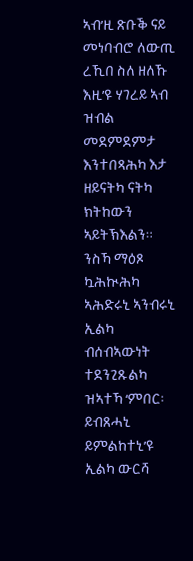ኣብ’ዚ ጽቡቕ ናይ መነባብሮ ለውጢ ረኺበ ስለ ዘለኹ እዚ’ዩ ሃገረይ ኣብ ዝብል መደምደምታ
እንተበጻሕካ እታ ዘይናትካ ናትካ ክትከውን ኣይትኽእልን። ንስኻ ማዕጾ ኳሕኲሕካ ኣሕድሩኒ ኣንብሩኒ
ኢልካ ብሰብኣውነት ተደንጊጹልካ ዝኣተኻ ‘ምበር፡ ይብጸሓኒ ይምልከተኒ’ዩ ኢልካ ውርሻ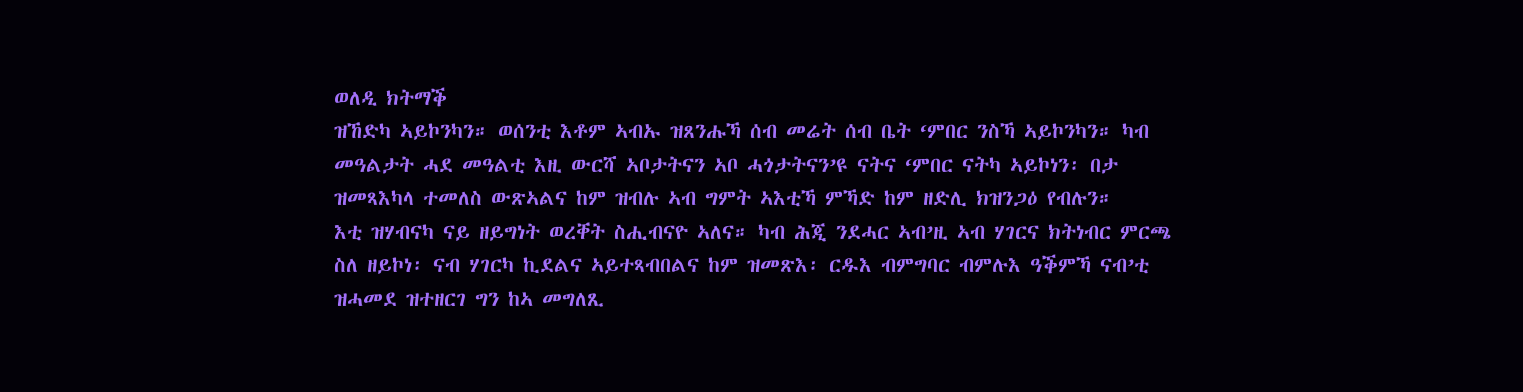ወለዲ ክትማቕ
ዝኸድካ ኣይኮንካን። ወሰንቲ እቶም ኣብኡ ዝጸንሑኻ ሰብ መሬት ሰብ ቤት ‘ምበር ንስኻ ኣይኮንካን። ካብ
መዓልታት ሓደ መዓልቲ እዚ ውርሻ ኣቦታትናን ኣቦ ሓጎታትናን’ዩ ናትና ‘ምበር ናትካ ኣይኮነን፡ በታ
ዝመጻእካላ ተመለስ ውጽኣልና ከም ዝብሉ ኣብ ግምት ኣእቲኻ ምኻድ ከም ዘድሊ ክዝንጋዕ የብሉን።
እቲ ዝሃብናካ ናይ ዘይግነት ወረቐት ስሒብናዮ ኣለና። ካብ ሕጂ ንደሓር ኣብ’ዚ ኣብ ሃገርና ክትነብር ምርጫ
ስለ ዘይኮነ፡ ናብ ሃገርካ ኪደልና ኣይተጻብበልና ከም ዝመጽእ፡ ርዱእ ብምግባር ብምሉእ ዓቕምኻ ናብ’ቲ
ዝሓመደ ዝተዘርገ ግን ከኣ መግለጺ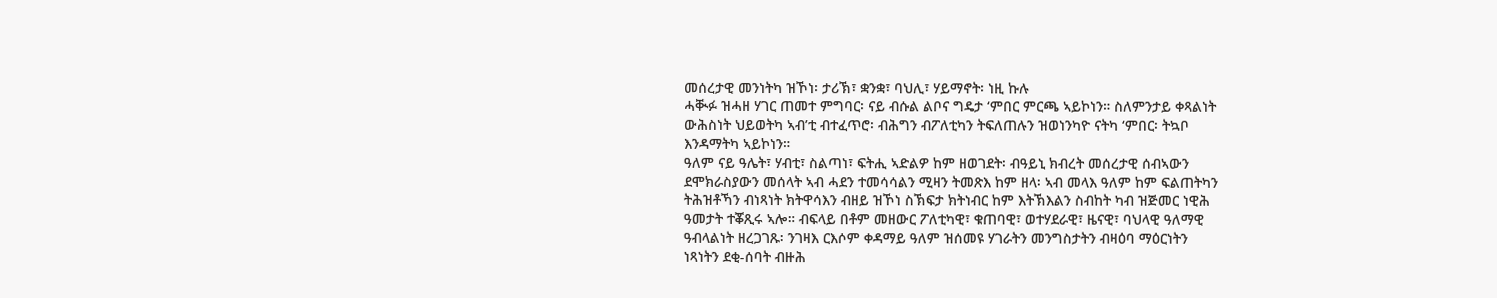መሰረታዊ መንነትካ ዝኾነ፡ ታሪኽ፣ ቋንቋ፣ ባህሊ፣ ሃይማኖት፡ ነዚ ኩሉ
ሓቚፉ ዝሓዘ ሃገር ጠመተ ምግባር፡ ናይ ብሱል ልቦና ግዴታ ‘ምበር ምርጫ ኣይኮነን። ስለምንታይ ቀጻልነት
ውሕስነት ህይወትካ ኣብ’ቲ ብተፈጥሮ፡ ብሕግን ብፖለቲካን ትፍለጠሉን ዝወነንካዮ ናትካ ‘ምበር፡ ትኳቦ
እንዳማትካ ኣይኮነን።
ዓለም ናይ ዓሌት፣ ሃብቲ፣ ስልጣነ፣ ፍትሒ ኣድልዎ ከም ዘወገደት፡ ብዓይኒ ክብረት መሰረታዊ ሰብኣውን
ደሞክራስያውን መሰላት ኣብ ሓደን ተመሳሳልን ሚዛን ትመጽእ ከም ዘላ፡ ኣብ መላእ ዓለም ከም ፍልጠትካን
ትሕዝቶኻን ብነጻነት ክትዋሳእን ብዘይ ዝኾነ ስኽፍታ ክትነብር ከም እትኽእልን ስብከት ካብ ዝጅመር ነዊሕ
ዓመታት ተቖጺሩ ኣሎ። ብፍላይ በቶም መዘውር ፖለቲካዊ፣ ቁጠባዊ፣ ወተሃደራዊ፣ ዜናዊ፣ ባህላዊ ዓለማዊ
ዓብላልነት ዘረጋገጹ፡ ንገዛእ ርእሶም ቀዳማይ ዓለም ዝሰመዩ ሃገራትን መንግስታትን ብዛዕባ ማዕርነትን
ነጻነትን ደቂ-ሰባት ብዙሕ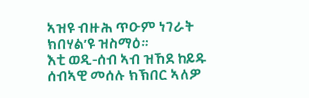ኣዝዩ ብዙሕ ጥዑም ነገራት ክበሃል’ዩ ዝስማዕ።
እቲ ወዲ-ሰብ ኣብ ዝኸደ ከይዱ ሰብኣዊ መሰሉ ክኽበር ኣለዎ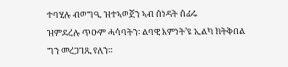ተባሂሉ ብወግዒ ዝተኣወጀን ኣብ ሰነዳት ሰፊሩ
ዝምደረሉ ጥዑም ሓሳባትን፡ ልባዊ እምነት’ዩ ኢልካ ክትቅበል ግን መረጋገጺ የለን።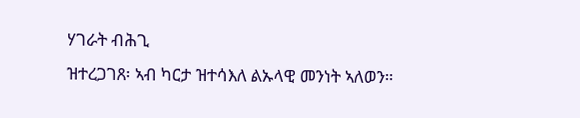ሃገራት ብሕጊ
ዝተረጋገጸ፡ ኣብ ካርታ ዝተሳእለ ልኡላዊ መንነት ኣለወን።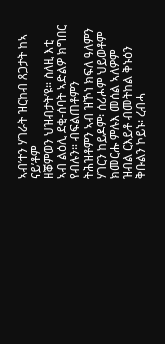ኣብ’ተን ሃገራት ዝርከብ ጸጋታት ከኣ ናይ’ቶም
ዘቖምወን ህዝብታት’ዩ። ስለዚ እቲ ኣብ ልዕሊ ደቂ-ሰባት ኣድልዎ ክግበር የብሉን። ብፍልጠቶምን
ትሕዝቶምን ኣብ ዝኾነ ክፍለ ዓለምን ሃገርን ከይዶም፡ ሰሪሖም ህይወቶም ክመርሑ ምሉእ መሰል ኣለዎም
ዝብል ርእይቶ ብመትከል ቅኑዕን ቅቡልን ኮይኑ፡ ረብሓ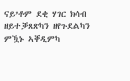ናይ’ቶም ደቂ ሃገር ክሳብ ዘይተቓጸጽካን ዘየጉደልካን
ምዃኑ ኣቐዲምካ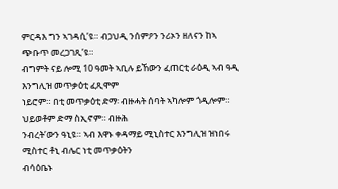ምርዳእ ግን ኣገዳሲ’ዩ። ብጋህዲ ንሰምዖን ንሪኦን ዘለናን ከኣ ጭቡጥ መረጋገጺ’ዩ።
ብግምት ናይ ሎሚ 10 ዓመት ኣቢሉ ይኸውን ፈጠርቲ ራዕዲ ኣብ ዓዲ እንግሊዝ መጥቃዕቲ ፈጺሞም
ነይሮም። በቲ መጥቃዕቲ ድማ፡ ብዙሓት ሰባት ኣካሎም ጎዲሎም። ህይወቶም ድማ ስኢኖም። ብዙሕ
ንብረት’ውን ዓኒዩ። ኣብ እዋኑ ቀዳማይ ሚኒስተር እንግሊዝ ዝነበሩ ሚስተር ቶኒ ብሌር ነቲ መጥቃዕትን
ብሳዕቤኑ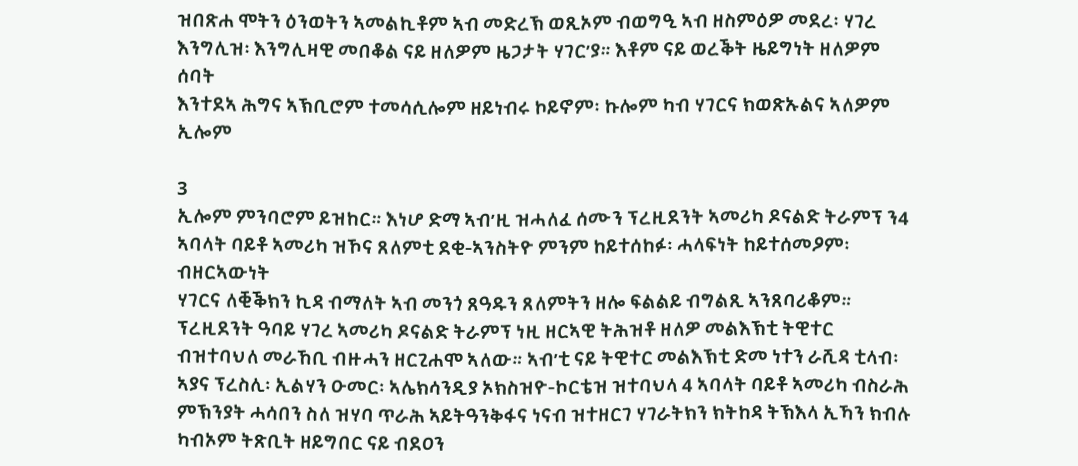ዝበጽሐ ሞትን ዕንወትን ኣመልኪቶም ኣብ መድረኽ ወጺኦም ብወግዒ ኣብ ዘስምዕዎ መደረ፡ ሃገረ
እንግሊዝ፡ እንግሊዛዊ መበቆል ናይ ዘለዎም ዜጋታት ሃገር’ያ። እቶም ናይ ወረቕት ዜይግነት ዘለዎም ሰባት
እንተደኣ ሕግና ኣኽቢሮም ተመሳሲሎም ዘይነብሩ ኮይኖም፡ ኩሎም ካብ ሃገርና ክወጽኡልና ኣለዎም ኢሎም

3
ኢሎም ምንባሮም ይዝከር። እነሆ ድማ ኣብ’ዚ ዝሓለፈ ሰሙን ፕረዚደንት ኣመሪካ ዶናልድ ትራምፕ ን4
ኣባላት ባይቶ ኣመሪካ ዝኾና ጸለምቲ ደቂ-ኣንስትዮ ምንም ከይተሰከፉ፡ ሓላፍነት ከይተሰመዖም፡ ብዘርኣውነት
ሃገርና ለቒቕክን ኪዳ ብማለት ኣብ መንጎ ጸዓዱን ጸለምትን ዘሎ ፍልልይ ብግልጺ ኣንጸባሪቆም።
ፕረዚደንት ዓባይ ሃገረ ኣመሪካ ዶናልድ ትራምፕ ነዚ ዘርኣዊ ትሕዝቶ ዘለዎ መልእኽቲ ትዊተር
ብዝተባህለ መራኸቢ ብዙሓን ዘርጊሐሞ ኣለው። ኣብ’ቲ ናይ ትዊተር መልእኽቲ ድመ ነተን ራሺዳ ቲላብ፡
ኣያና ፕረስሊ፡ ኢልሃን ዑመር፡ ኣሌክሳንዲያ ኦክስዝዮ-ኮርቴዝ ዝተባህላ 4 ኣባላት ባይቶ ኣመሪካ ብስራሕ
ምኽንያት ሓሳበን ስለ ዝሃባ ጥራሕ ኣይትዓንቅፋና ነናብ ዝተዘርገ ሃገራትክን ክትከዳ ትኽእላ ኢኻን ክብሉ
ካብኦም ትጽቢት ዘይግበር ናይ ብደዐን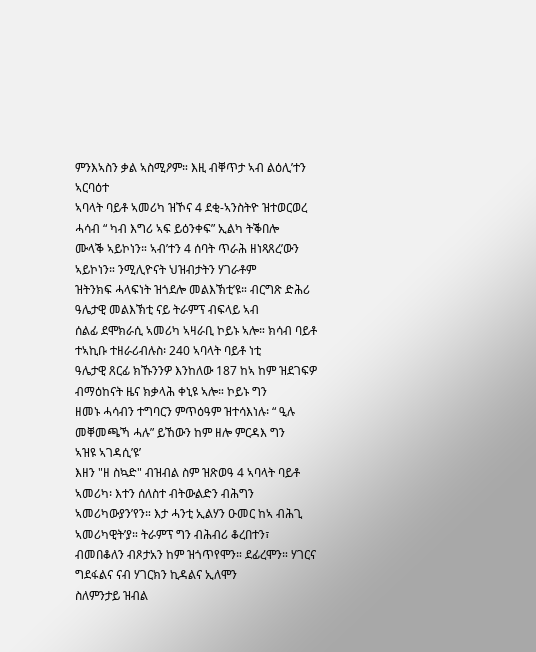ምንእኣስን ቃል ኣስሚዖም። እዚ ብቐጥታ ኣብ ልዕሊ’ተን ኣርባዕተ
ኣባላት ባይቶ ኣመሪካ ዝኾና 4 ደቂ-ኣንስትዮ ዝተወርወረ ሓሳብ “ ካብ እግሪ ኣፍ ይዕንቀፍ” ኢልካ ትቕበሎ
ሙላቕ ኣይኮነን። ኣብ’ተን 4 ሰባት ጥራሕ ዘነጻጸረ’ውን ኣይኮነን። ንሚሊዮናት ህዝብታትን ሃገራቶም
ዝትንክፍ ሓላፍነት ዝጎደሎ መልእኽቲ’ዩ። ብርግጽ ድሕሪ ዓሌታዊ መልእኽቲ ናይ ትራምፕ ብፍላይ ኣብ
ሰልፊ ደሞክራሲ ኣመሪካ ኣዛራቢ ኮይኑ ኣሎ። ክሳብ ባይቶ ተኣኪቡ ተዘራሪብሉስ፡ 240 ኣባላት ባይቶ ነቲ
ዓሌታዊ ጸርፊ ክኹንንዎ እንከለው 187 ከኣ ከም ዝደገፍዎ ብማዕከናት ዜና ክቃላሕ ቀኒዩ ኣሎ። ኮይኑ ግን
ዘመኑ ሓሳብን ተግባርን ምጥዕዓም ዝተሳእነሉ፡ “ ዒሉ መቐመጫኻ ሓሉ” ይኸውን ከም ዘሎ ምርዳእ ግን
ኣዝዩ ኣገዳሲ’ዩ’
እዘን "ዘ ስኳድ" ብዝብል ስም ዝጽወዓ 4 ኣባላት ባይቶ ኣመሪካ፡ እተን ሰለስተ ብትውልድን ብሕግን
ኣመሪካውያን’የን። እታ ሓንቲ ኢልሃን ዑመር ከኣ ብሕጊ ኣመሪካዊት’ያ። ትራምፕ ግን ብሕብሪ ቆረበተን፣
ብመበቆለን ብጾታአን ከም ዝጎጥየሞን። ደፊረሞን። ሃገርና ግደፋልና ናብ ሃገርክን ኪዳልና ኢለሞን
ስለምንታይ ዝብል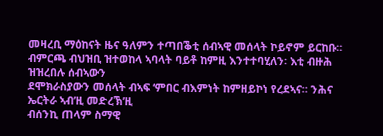መዛረቢ ማዕከናት ዜና ዓለምን ተጣበቕቲ ሰብኣዊ መሰላት ኮይኖም ይርከቡ።
ብምርጫ ብህዝቢ ዝተወከላ ኣባላት ባይቶ ከምዚ እንተተባሂለን፡ እቲ ብዙሕ ዝዝረበሉ ሰብኣውን
ደሞክራስያውን መሰላት ብኣፍ ‘ምበር ብእምነት ከምዘይኮነ የረደኣና። ንሕና ኤርትራ ኣብ’ዚ መድረኽ’ዚ
ብሰንኪ ጠላም ስማዊ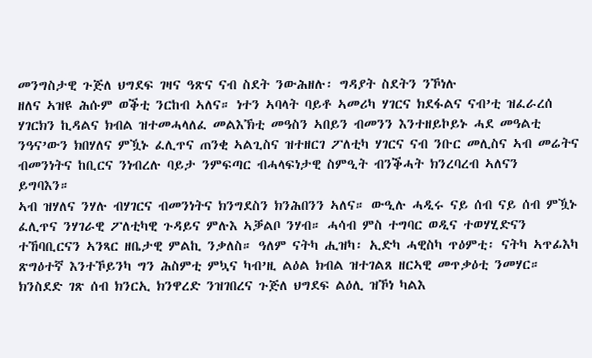መንግስታዊ ጉጅለ ህግደፍ ገዛና ዓጽና ናብ ስደት ንውሕዘሉ፡ ግዳያት ስደትን ንኾነሉ
ዘለና ኣዝዩ ሕሱም ወቕቲ ንርከብ ኣለና። ነተን ኣባላት ባይቶ ኣመሪካ ሃገርና ክደፋልና ናብ’ቲ ዝፈራረሰ
ሃገርክን ኪዳልና ክብል ዝተመሓላለፈ መልእኽቲ መዓስን ኣበይን ብመንን እንተዘይኮይኑ ሓደ መዓልቲ
ንዓና’ውን ክበሃለና ምዃኑ ፈሊጥና ጠንቂ ኣልጊስና ዝተዘርገ ፖለቲካ ሃገርና ናብ ንቡር መሊስና ኣብ መሬትና
ብመንነትና ከቢርና ንነብረሉ ባይታ ንምፍጣር ብሓላፍነታዊ ስምዒት ብንቕሓት ክንረባረብ ኣለናን
ይግባእን።
ኣብ ዝሃለና ንሃሉ ብሃገርና ብመንነትና ክንግደስን ክንሕበንን ኣለና። ውዒሉ ሓዲሩ ናይ ሰብ ናይ ሰብ ምዃኑ
ፈሊጥና ንሃገራዊ ፖለቲካዊ ጉዳይና ምሉእ ኣቓልቦ ንሃብ። ሓሳብ ምስ ተግባር ወዲና ተወሃሂድናን
ተኸባቢርናን ኣንጻር ዘቤታዊ ምልኪ ንቃለስ። ዓለም ናትካ ሒዝካ፡ ኢድካ ሓዊስካ ጥዕምቲ፡ ናትካ ኣጥፊእካ
ጽግዕተኛ እንተኾይንካ ግን ሕስምቲ ምኳና ካብ’ዚ ልዕል ክብል ዝተገልጸ ዘርኣዊ መጥቃዕቲ ንመሃር።
ክንስደድ ገጽ ሰብ ክንርኢ ክንዋረድ ንዝገበረና ጉጅለ ህግደፍ ልዕሊ ዝኾነ ካልእ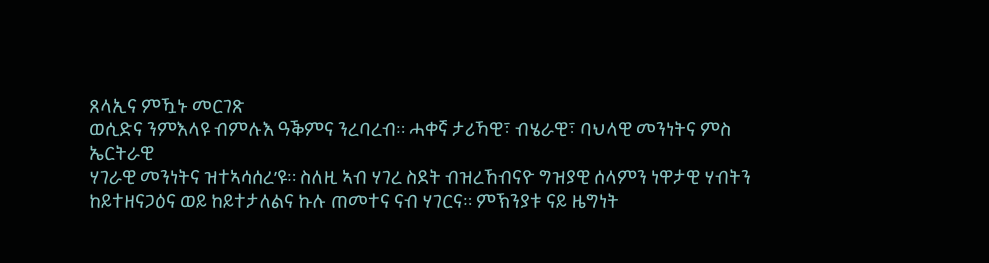ጸላኢና ምዃኑ መርገጽ
ወሲድና ንምእላዩ ብምሉእ ዓቕምና ንረባረብ። ሓቀኛ ታሪኻዊ፣ ብሄራዊ፣ ባህላዊ መንነትና ምስ ኤርትራዊ
ሃገራዊ መንነትና ዝተኣሳሰረ’ዩ። ስለዚ ኣብ ሃገረ ስደት ብዝረኸብናዮ ግዝያዊ ሰላምን ነዋታዊ ሃብትን
ከይተዘናጋዕና ወይ ከይተታለልና ኩሉ ጠመተና ናብ ሃገርና። ምኽንያቱ ናይ ዜግነት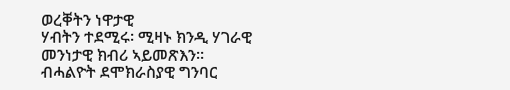ወረቐትን ነዋታዊ
ሃብትን ተደሚሩ፡ ሚዛኑ ክንዲ ሃገራዊ መንነታዊ ክብሪ ኣይመጽእን።
ብሓልዮት ደሞክራስያዊ ግንባር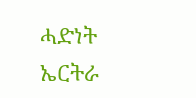ሓድነት ኤርትራ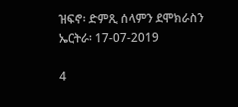ዝፍኖ፡ ድምጺ ሰላምን ደሞክራስን ኤርትራ፡ 17-07-2019

4